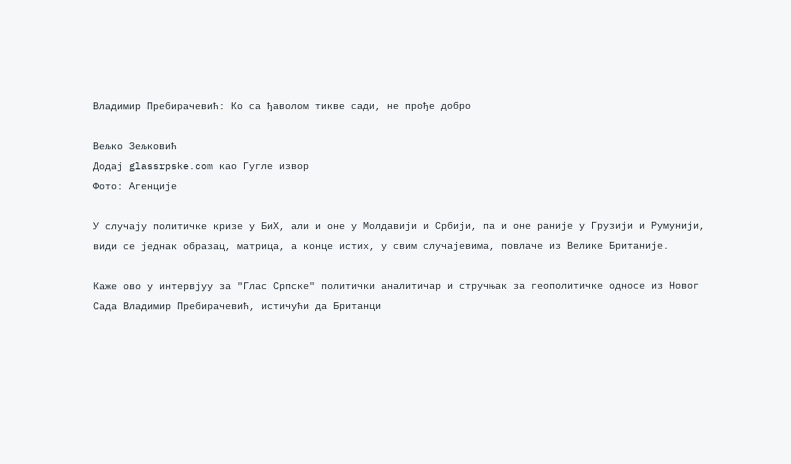Владимир Пребирачевић: Ко са ђаволом тикве сади, не прође добро

Вељко Зељковић
Додај glassrpske.com као Гугле извор
Фото: Агенције

У случају политичке кризе у БиХ, али и оне у Молдавији и Србији, па и оне раније у Грузији и Румунији, види се једнак образац, матрица, а конце истих, у свим случајевима, повлаче из Велике Британије.

Каже ово у интервјуу за "Глас Српске" политички аналитичар и стручњак за геополитичке односе из Новог Сада Владимир Пребирачевић, истичући да Британци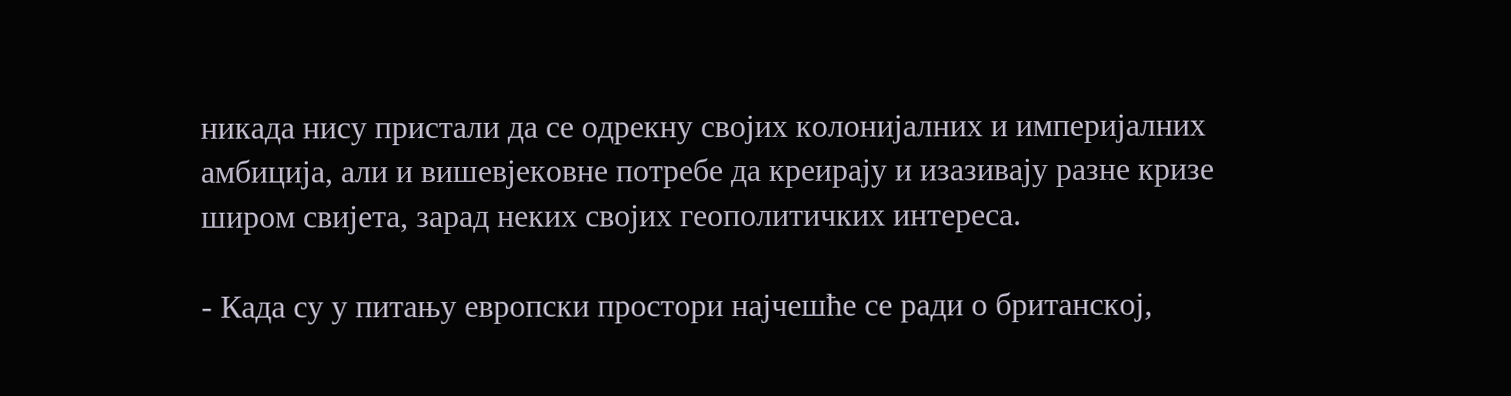никада нису пристали да се одрекну својих колонијалних и империјалних амбиција, али и вишевјековне потребе да креирају и изазивају разне кризе широм свијета, зарад неких својих геополитичких интереса.

- Када су у питању европски простори најчешће се ради о британској,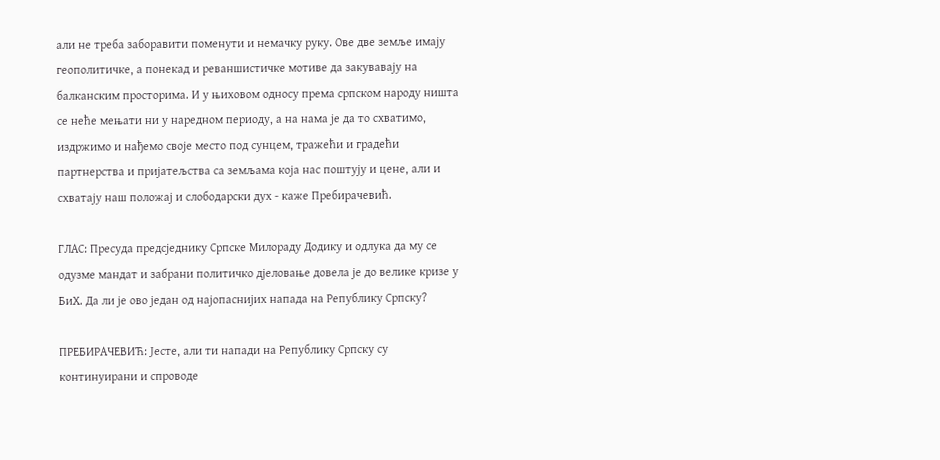али не треба заборавити поменути и немачку руку. Ове две земље имају геополитичке, а понекад и реваншистичке мотиве да закувавају на балканским просторима. И у њиховом односу према српском народу ништа се неће мењати ни у наредном периоду, а на нама је да то схватимо, издржимо и нађемо своје место под сунцем, тражећи и градећи  партнерства и пријатељства са земљама која нас поштују и цене, али и схватају наш положај и слободарски дух - каже Пребирачевић.

ГЛАС: Пресуда предсједнику Српске Милораду Додику и одлука да му се одузме мандат и забрани политичко дјеловање довела је до велике кризе у БиХ. Да ли је ово један од најопаснијих напада на Републику Српску?

ПРЕБИРАЧЕВИЋ: Јесте, али ти напади на Републику Српску су континуирани и спроводе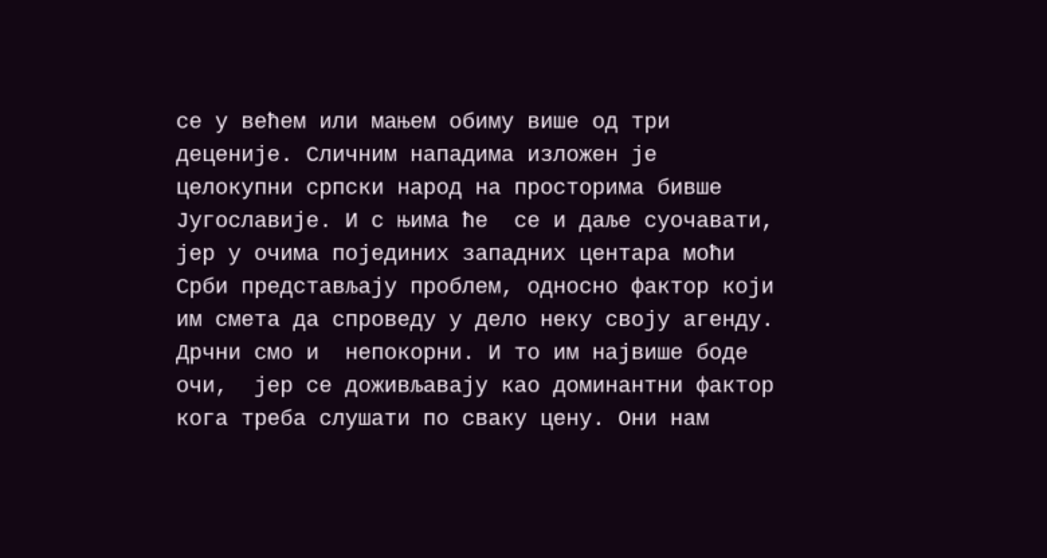се у већем или мањем обиму више од три деценије. Сличним нападима изложен је целокупни српски народ на просторима бивше Југославије. И с њима ће  се и даље суочавати, јер у очима појединих западних центара моћи Срби представљају проблем, односно фактор који им смета да спроведу у дело неку своју агенду.  Дрчни смо и  непокорни. И то им највише боде очи,  јер се доживљавају као доминантни фактор кога треба слушати по сваку цену. Они нам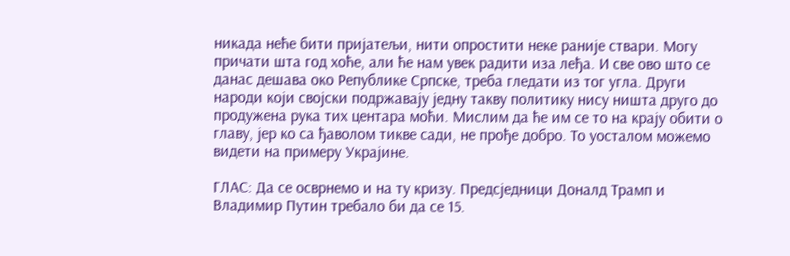никада неће бити пријатељи, нити опростити неке раније ствари. Могу причати шта год хоће, али ће нам увек радити иза леђа. И све ово што се данас дешава око Републике Српске, треба гледати из тог угла. Други народи који својски подржавају једну такву политику нису ништа друго до продужена рука тих центара моћи. Мислим да ће им се то на крају обити о главу, јер ко са ђаволом тикве сади, не прође добро. То уосталом можемо видети на примеру Украјине.

ГЛАС: Да се осврнемо и на ту кризу. Предсједници Доналд Трамп и Владимир Путин требало би да се 15.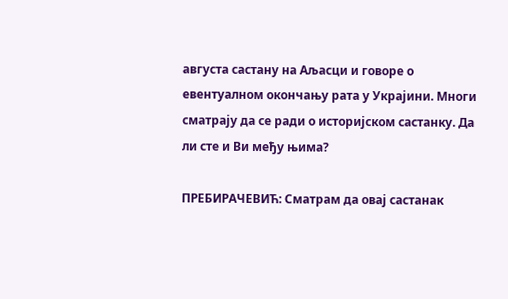августа састану на Аљасци и говоре о евентуалном окончању рата у Украјини. Многи сматрају да се ради о историјском састанку. Да ли сте и Ви међу њима?

ПРЕБИРАЧЕВИЋ: Сматрам да овај састанак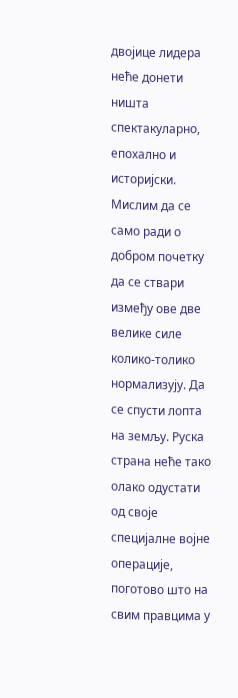двојице лидера неће донети ништа спектакуларно, епохално и историјски. Мислим да се само ради о добром почетку да се ствари између ове две велике силе колико-толико нормализују. Да се спусти лопта на земљу. Руска страна неће тако олако одустати од своје специјалне војне операције, поготово што на свим правцима у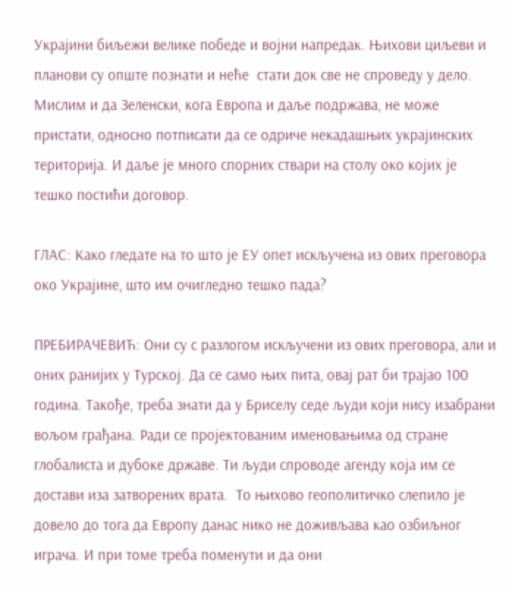Украјини биљежи велике победе и војни напредак. Њихови циљеви и планови су опште познати и неће  стати док све не спроведу у дело. Мислим и да Зеленски, кога Европа и даље подржава, не може пристати, односно потписати да се одриче некадашњих украјинских територија. И даље је много спорних ствари на столу око којих је тешко постићи договор.

ГЛАС: Како гледате на то што је ЕУ опет искључена из ових преговора око Украјине, што им очигледно тешко пада?

ПРЕБИРАЧЕВИЋ: Они су с разлогом искључени из ових преговора, али и оних ранијих у Турској. Да се само њих пита, овај рат би трајао 100 година. Такође, треба знати да у Бриселу седе људи који нису изабрани вољом грађана. Ради се пројектованим именовањима од стране глобалиста и дубоке државе. Ти људи спроводе агенду која им се достави иза затворених врата.  То њихово геополитичко слепило је довело до тога да Европу данас нико не доживљава као озбиљног играча. И при томе треба поменути и да они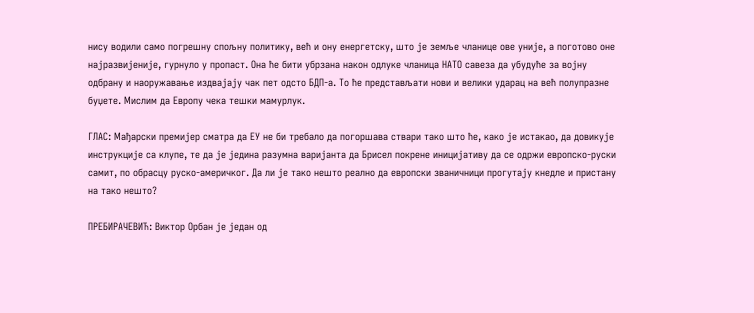нису водили само погрешну спољну политику, већ и ону енергетску, што је земље чланице ове уније, а поготово оне најразвијеније, гурнуло у пропаст. Она ће бити убрзана након одлуке чланица НАТО савеза да убудуће за војну одбрану и наоружавање издвајају чак пет одсто БДП-а. То ће представљати нови и велики ударац на већ полупразне буџете. Мислим да Европу чека тешки мамурлук.

ГЛАС: Мађарски премијер сматра да ЕУ не би требало да погоршава ствари тако што ће, како је истакао, да довикује инструкције са клупе, те да је једина разумна варијанта да Брисел покрене иницијативу да се одржи европско-руски самит, по обрасцу руско-америчког. Да ли је тако нешто реално да европски званичници прогутају кнедле и пристану на тако нешто?

ПРЕБИРАЧЕВИЋ: Виктор Орбан је један од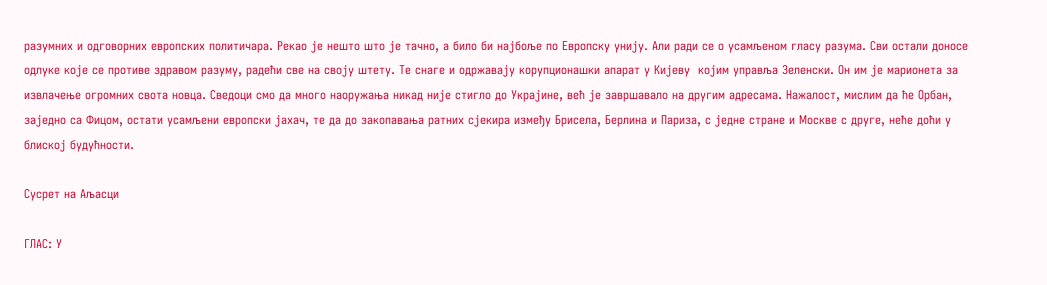разумних и одговорних европских политичара. Рекао је нешто што је тачно, а било би најбоље по Европску унију. Али ради се о усамљеном гласу разума. Сви остали доносе одлуке које се противе здравом разуму, радећи све на своју штету. Те снаге и одржавају корупционашки апарат у Кијеву  којим управља Зеленски. Он им је марионета за извлачење огромних свота новца. Сведоци смо да много наоружања никад није стигло до Украјине, већ је завршавало на другим адресама. Нажалост, мислим да ће Орбан, заједно са Фицом, остати усамљени европски јахач, те да до закопавања ратних сјекира између Брисела, Берлина и Париза, с једне стране и Москве с друге, неће доћи у блиској будућности.

Сусрет на Аљасци

ГЛАС: У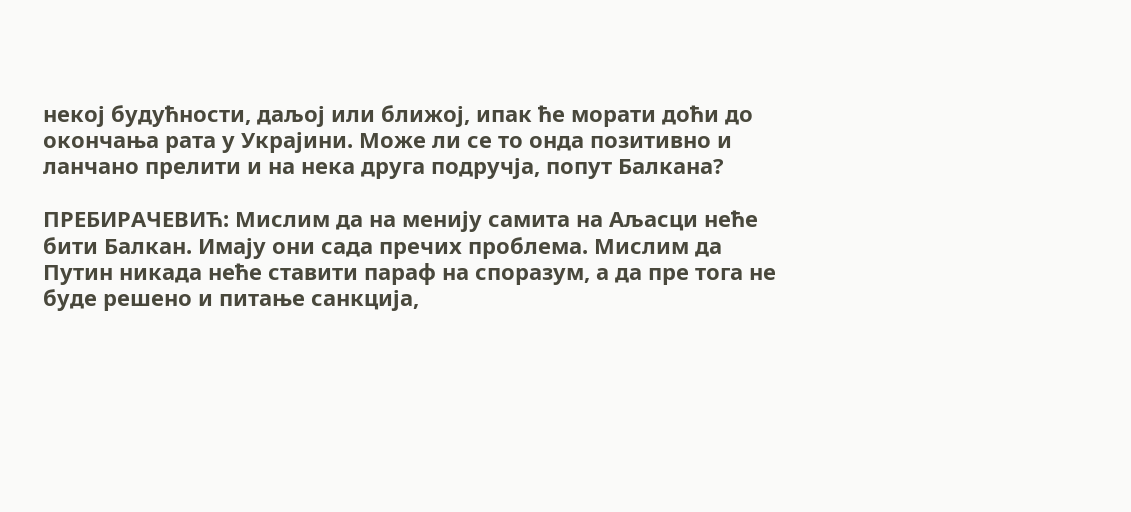некој будућности, даљој или ближој, ипак ће морати доћи до окончања рата у Украјини. Може ли се то онда позитивно и ланчано прелити и на нека друга подручја, попут Балкана?

ПРЕБИРАЧЕВИЋ: Мислим да на менију самита на Аљасци неће бити Балкан. Имају они сада пречих проблема. Мислим да Путин никада неће ставити параф на споразум, а да пре тога не буде решено и питање санкција,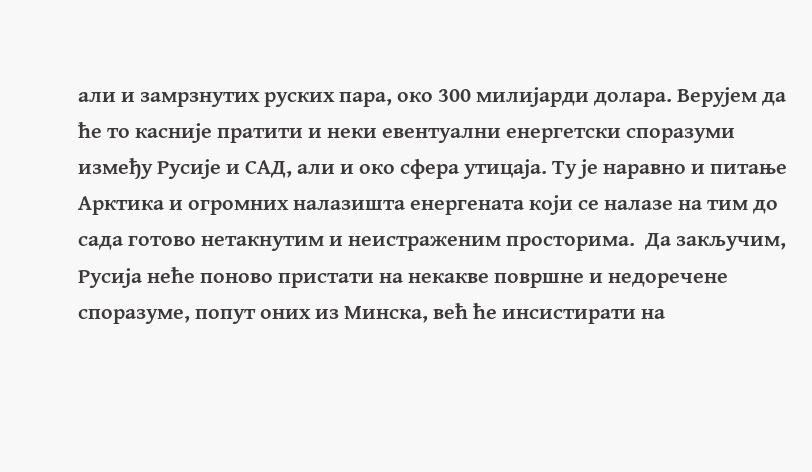али и замрзнутих руских пара, око 300 милијарди долара. Верујем да ће то касније пратити и неки евентуални енергетски споразуми између Русије и САД, али и око сфера утицаја. Ту је наравно и питање Арктика и огромних налазишта енергената који се налазе на тим до сада готово нетакнутим и неистраженим просторима.  Да закључим, Русија неће поново пристати на некакве површне и недоречене споразуме, попут оних из Минска, већ ће инсистирати на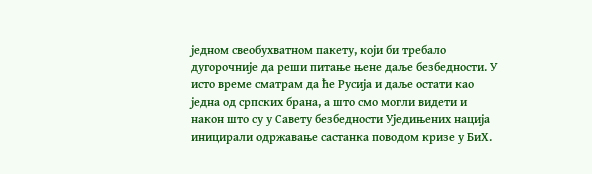једном свеобухватном пакету, који би требало дугорочније да реши питање њене даље безбедности. У исто време сматрам да ће Русија и даље остати као једна од српских брана, а што смо могли видети и након што су у Савету безбедности Уједињених нација иницирали одржавање састанка поводом кризе у БиХ.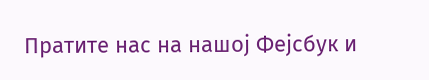Пратите нас на нашој Фејсбук и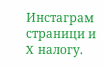Инстаграм страници и X налогу.